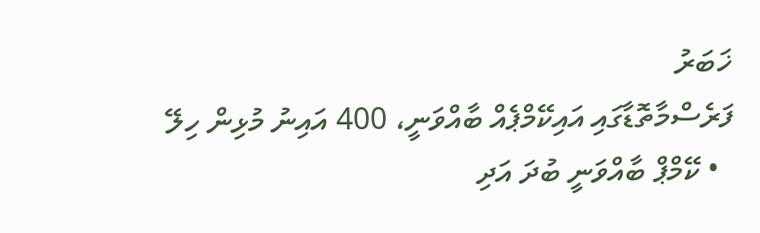ޚަބަރު
ފަރެސްމާތޮޑާގައި އައިކޭމްޕެއް ބާއްވަނީ، 400 އައިނު މުޅިން ހިލޭ
  • ކޭމްޕް ބާއްވަނީ ބުދަ އަދި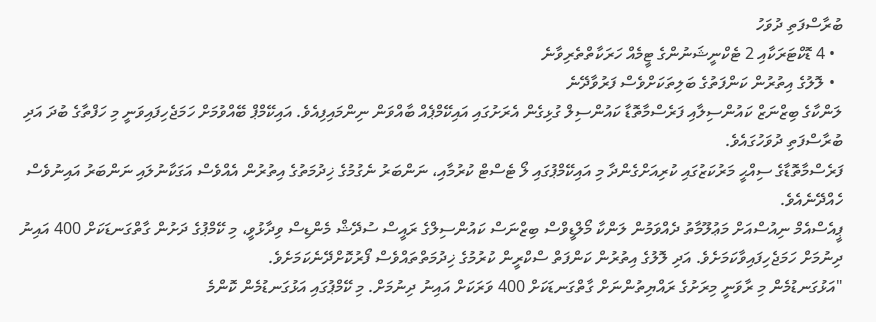ބުރާސްފަތި ދުވަހު
  • 4 ޑޮކްޓަރަކާއި 2 ޓެކްނީޝަނުންގެ ޓީމެއް ހަރަކާތްތެރިވާނެ
  • ލޮލުގެ އިތުރުން ކަންފަތުގެ ބަލިތަކަށްވެސް ފަރުވާދޭނެ
ލަންކާގެ ބިޒްނަޒް ކައުންސިލާއި ފަރެސްމާތޮޑާ ކައުންސިލް ގުޅިގެން އެރަށުގައި އައިކޭމްޕެއް ބާއްވަން ނިންމައިފިއެވެ. އައިކޭމްޕް ބޭއްވުމަށް ހަމަޖެހިފައިވަނީ މި ހަފްތާގެ ބުދަ އަދި ބުރާސްފަތި ދުވަހުގައެވެ.
ފަރެސްމާތޮޑާގެ ސިއްޙީ މަރުކަޒުގައި ކުރިއަށްގެންދާ މި އައިކޭމްޕުގައި ލޯ ޓެސްޓް ކުރުމާއި، ނަންބަރު ނެގުމުގެ ޚިދުމަތުގެ އިތުރުން އެއްވެސް އަގަކާނުލައި ނަންބަރު އައިނުވެސް ހެއްދޭނެއެވެ.
ޕީއެސްއެމް ނިއުސްއަށް މަޢުލޫމާތު ދެއްވަމުން ލަންކާ މޯލްޑީވްސް ބިޒްނަސް ކައުންސިލްގެ ރައީސް ސުދޭޝް މެންޑިސް ވިދާޅުވީ، މި ކޭމްޕުގެ ދަށުން ގާތްގަނޑަކަށް 400 އައިނު ދިނުމަށް ހަމަޖެހިފައިވާކަމަށެވެ. އަދި ލޮލުގެ އިތުރުން ކަންފަތް ސްކްރީން ކުރުމުގެ ޚިދުމަތްތައްވެސް ފޯރުކޮށްދޭނެކަމަށެވެ.
"އަޅުގަނޑުމެން މި ރާވަނީ މިރަށުގެ ރައްޔިތުންނަށް ގާތްގަނޑަކަށް 400 ވަރަކަށް އައިނު ދިނުމަށް. މި ކޭމްޕުގައި އަޅުގަނޑުމެން ކޮންމެ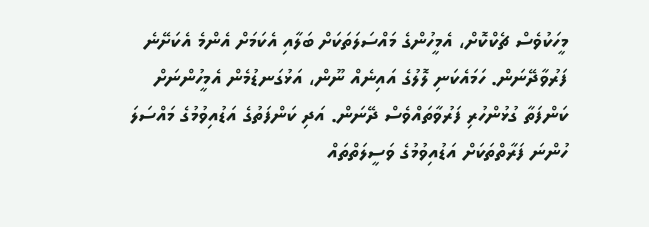މީހަކުވެސް ޗެކްކޮށް، އެމީހުންގެ މައްސަލަތަކަށް ބަލާއި އެކަމަށް އެންމެ އެކަށޭނެ ފަރުވާދޭނަން. ހަމައެކަނި ލޮލުގެ އައިނެއް ނޫން، އަޅުގަނޑުމެން އެމީހުންނަށް ކަންފަތާ ގުޅުންހުރި ފަރުވާތައްވެސް ދޭނަން. އަދި ކަންފަތުގެ އަޑުއިވުމުގެ މައްސަލަ ހުންނަ ފަރާތްތަކަށް އަޑުއިވުމުގެ ވަސީލަތްތައް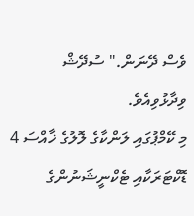ވެސް ދޭނަން." ސުދޭޝް ވިދާޅުވިއެވެ.
މި ކޭމްޕުގައި ލަންކާގެ ލޮލުގެ ޚާއްސަ 4 ޑޮކްޓަރަކާއި ޓެކްނީޝަނުންގެ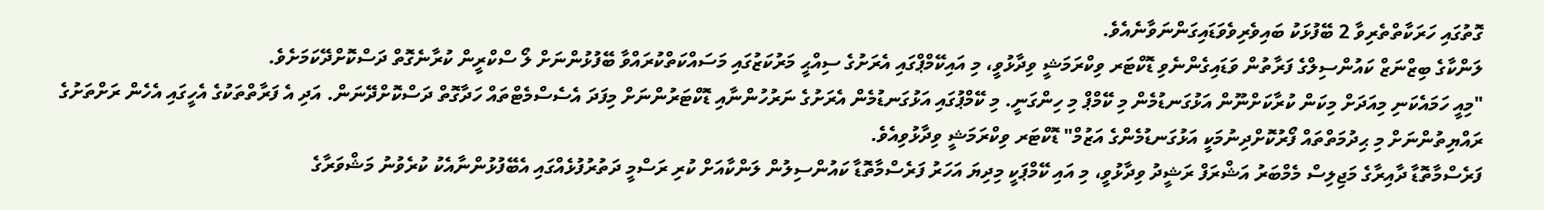ގޮތުގައި ހަރަކާތްތެރިވާ 2 ބޭފުޅަކު ބައިވެރިވެވަޑައިގަންނަވާނެއެވެ.
ލަންކާގެ ބިޒްނަޒް ކައުންސިލްގެ ފަރާތުން ވަޑައިގެންނެވި ޑޮކްޓަރ ވިކްރަމަޝީ ވިދާޅުވީ، މި އައިކޭމްޕްގައި އެރަށުގެ ސިއްޙީ މަރުކަޒުގައި މަސައްކަތްކުރައްވާ ބޭފުޅުންނަށް ލޯ ސްކްރީން ކުރާނެގޮތް ދަސްކޮށްދޭކަމަށެވެ.
"މިއީ ހަމައެކަނި މިއަދަށް މިކަން ކުރާކަށްނޫން އަޅުގަނޑުމެން މި ކޭމްޕް މި ހިންގަނީ. މި ކޭމްޕުގައި އަޅުގަނޑުމެން އެރަށުގެ ނަރުހުންނާއި ޑޮކްޓަރުންނަށް މިފަދަ އެސެސްމެޓްތައް ހަދާގޮތް ދަސްކޮށްދޭނަން. އަދި އެ ފަރާތްތަކުގެ އެހީގައި އެހެން ރަށްތަށުގެ ރައްޔިތުންނަށް މި ޙިދުމަތްތައް ފޯރުކޮށްދިނުމަކީ އަޅުގަނޑުމެންގެ އަޒުމް" ޑޮކްޓަރ ވިކްރަމަޝީ ވިދާޅުވިއެވެ.
ފަރެސްމާތޮޑާ ދާއިރާގެ މަޖިލިސް މެމްބަރު އަޝްރަފް ރަޝީދު ވިދާޅުވީ، މި އައި ކޭމްޕަކީ މިދިޔަ އަހަރު ފަރެސްމާތޮޑާ ކައުންސިލުން ލަންކާއަށް ކުރި ރަސްމީ ދަތުރުފުޅެއްގައި އެބޭފުޅުންނާއެކު ކުރެވުނު މަޝްވަރާގެ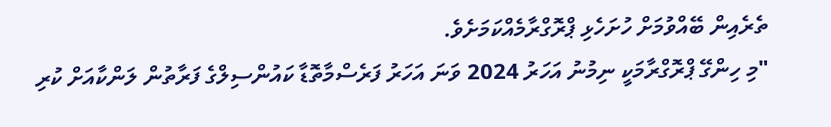ތެރެއިން ބޭއްވުމަށް ހުށަހެޅި ޕްރޮގްރާމެއްކަމަށެވެ.
"މި ހިންގޭ ޕްރޮގްރާމަކީ ނިމުނު އަހަރު 2024 ވަނަ އަހަރު ފަރެސްމާތޮޑާ ކައުންސިލްގެ ފަރާތުން ލަންކާއަށް ކުރި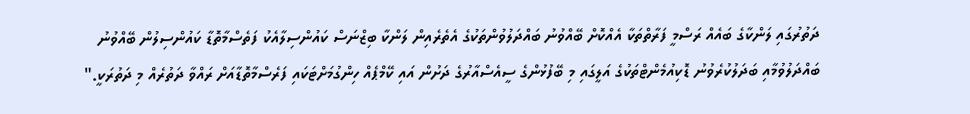ދަތުރުގައި ލަންކާގެ ބައެއް ރަސްމީ ފަރާތްތަކާ އެއްކޮށް ބޭއްވުނު ބައްދަލުވުންތަކުގެ އެތެރެއިން ލަންކާ ބިޒްނަސް ކައުންސިލާއެކު ފަތެސްމާތޮޑާ ކައުންސިލުން ބޭއްވުނު ބައްދަލުވުމާއި ބަދަލުކުރެވުނު ޑޮކިއުމެންޓްތަކުގެ އަލީގައި މި ބޭފުޅުންގެ ސީއެސްއާރުގެ ދަށުން އައި ކޭމްޕެއް ހިންގުމަށްޓަކައި ފަރެސްމާތޮޑާއަށް ރައްވާ ދަތުރެއް މި ދަތުރަކީ."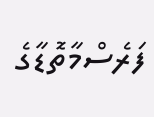ފަރެސްމާތޮޑާގެ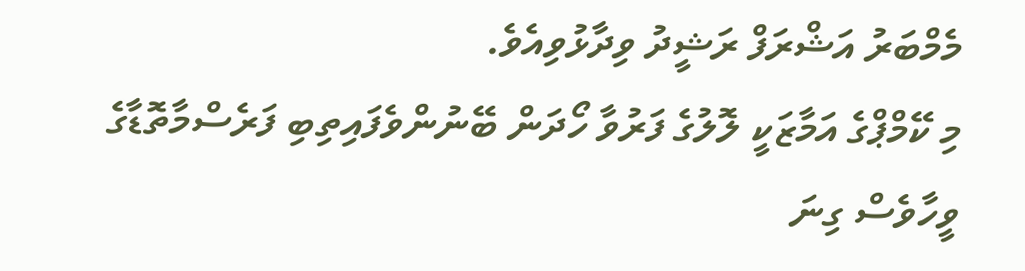މެމްބަރު އަޝްރަފް ރަޝީދު ވިދާޅުވިއެވެ.
މި ކޭމްޕްގެ އަމާޒަކީ ލޮލުގެ ފަރުވާ ހޯދަން ބޭނުންވެފައިތިބި ފަރެސްމާތޮޑާގެ ވީހާވެސް ގިނަ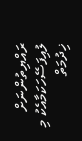ރައްޔިތުންނަށް ލުއިފަސޭހަކަމާއެކު މި ޚިދުމަތް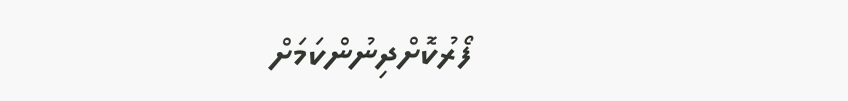ފޯރުކޮށްދިނުންކަމަށް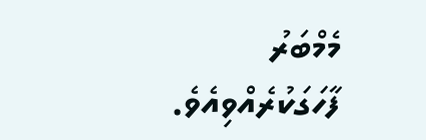މެމްބަރު ފާހަގަކުރެއްވިއެވެ.